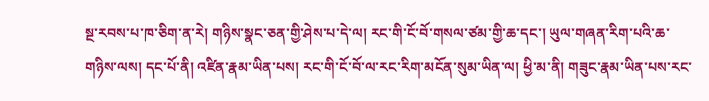སྔ་རབས་པ་ཁ་ཅིག་ན་རེ། གཉིས་སྣང་ཅན་གྱི་ཤེས་པ་དེ་ལ། རང་གི་ངོ་བོ་གསལ་ཙམ་གྱི་ཆ་དང་། ཡུལ་གཞན་རིག་པའི་ཆ་གཉིས་ལས། དང་པོ་ནི། འཛིན་རྣམ་ཡིན་པས། རང་གི་ངོ་བོ་ལ་རང་རིག་མངོན་སུམ་ཡིན་ལ། ཕྱི་མ་ནི། གཟུང་རྣམ་ཡིན་པས་རང་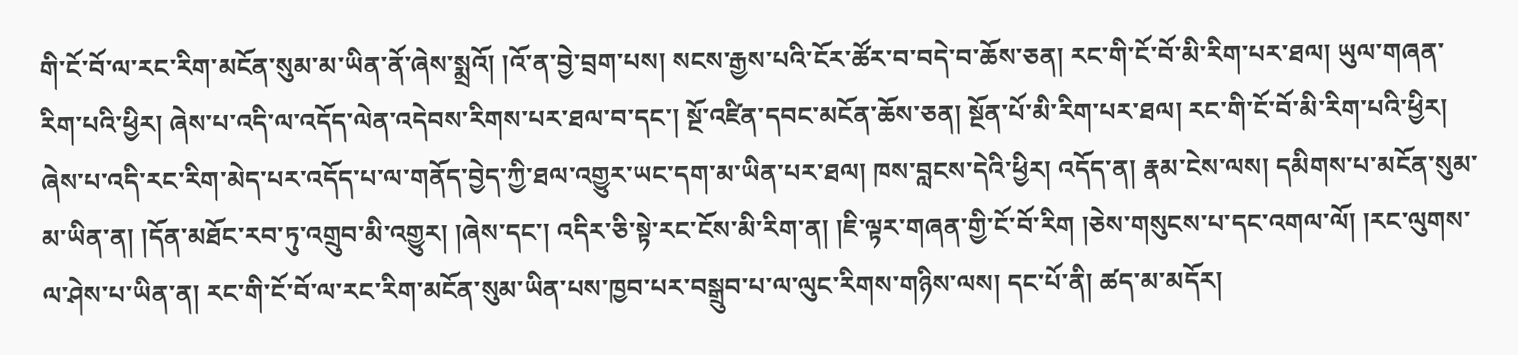གི་ངོ་བོ་ལ་རང་རིག་མངོན་སུམ་མ་ཡིན་ནོ་ཞེས་སྨྲའོ། །འོ་ན་བྱེ་བྲག་པས། སངས་རྒྱས་པའི་ངོར་ཚོར་བ་བདེ་བ་ཆོས་ཅན། རང་གི་ངོ་བོ་མི་རིག་པར་ཐལ། ཡུལ་གཞན་རིག་པའི་ཕྱིར། ཞེས་པ་འདི་ལ་འདོད་ལེན་འདེབས་རིགས་པར་ཐལ་བ་དང་། སྔོ་འཛིན་དབང་མངོན་ཆོས་ཅན། སྔོན་པོ་མི་རིག་པར་ཐལ། རང་གི་ངོ་བོ་མི་རིག་པའི་ཕྱིར། ཞེས་པ་འདི་རང་རིག་མེད་པར་འདོད་པ་ལ་གནོད་བྱེད་ཀྱི་ཐལ་འགྱུར་ཡང་དག་མ་ཡིན་པར་ཐལ། ཁས་བླངས་དེའི་ཕྱིར། འདོད་ན། རྣམ་ངེས་ལས། དམིགས་པ་མངོན་སུམ་མ་ཡིན་ན། །དོན་མཐོང་རབ་ཏུ་འགྲུབ་མི་འགྱུར། །ཞེས་དང་། འདིར་ཅི་སྟེ་རང་ངོས་མི་རིག་ན། །ཇི་ལྟར་གཞན་གྱི་ངོ་བོ་རིག །ཅེས་གསུངས་པ་དང་འགལ་ལོ། །རང་ལུགས་ལ་ཤེས་པ་ཡིན་ན། རང་གི་ངོ་བོ་ལ་རང་རིག་མངོན་སུམ་ཡིན་པས་ཁྱབ་པར་བསྒྲུབ་པ་ལ་ལུང་རིགས་གཉིས་ལས། དང་པོ་ནི། ཚད་མ་མདོར།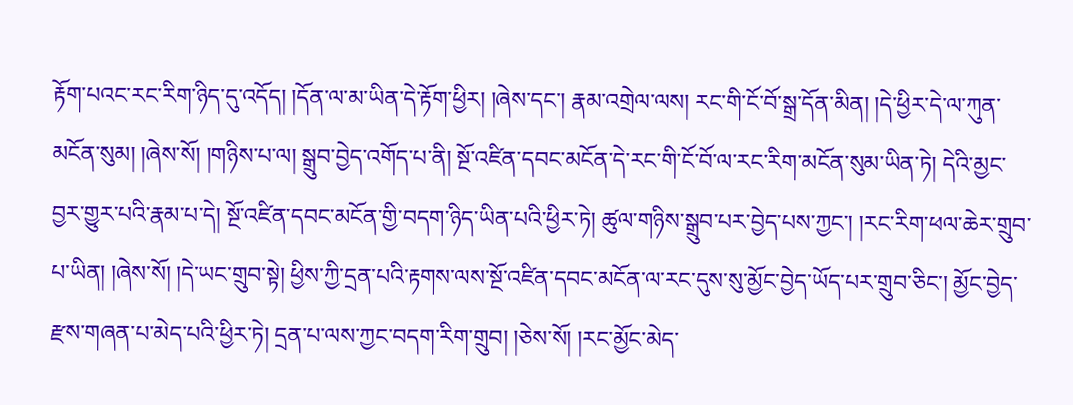རྟོག་པའང་རང་རིག་ཉིད་དུ་འདོད། །དོན་ལ་མ་ཡིན་དེ་རྟོག་ཕྱིར། །ཞེས་དང་། རྣམ་འགྲེལ་ལས། རང་གི་ངོ་བོ་སྒྲ་དོན་མིན། །དེ་ཕྱིར་དེ་ལ་ཀུན་མངོན་སུམ། །ཞེས་སོ། །གཉིས་པ་ལ། སྒྲུབ་བྱེད་འགོད་པ་ནི། སྔོ་འཛིན་དབང་མངོན་དེ་རང་གི་ངོ་བོ་ལ་རང་རིག་མངོན་སུམ་ཡིན་ཏེ། དེའི་མྱང་བྱར་གྱུར་པའི་རྣམ་པ་དེ། སྔོ་འཛིན་དབང་མངོན་གྱི་བདག་ཉིད་ཡིན་པའི་ཕྱིར་ཏེ། ཚུལ་གཉིས་སྒྲུབ་པར་བྱེད་པས་ཀྱང་། །རང་རིག་ཕལ་ཆེར་གྲུབ་པ་ཡིན། །ཞེས་སོ། །དེ་ཡང་གྲུབ་སྟེ། ཕྱིས་ཀྱི་དྲན་པའི་རྟགས་ལས་སྔོ་འཛིན་དབང་མངོན་ལ་རང་དུས་སུ་མྱོང་བྱེད་ཡོད་པར་གྲུབ་ཅིང་། མྱོང་བྱེད་རྫས་གཞན་པ་མེད་པའི་ཕྱིར་ཏེ། དྲན་པ་ལས་ཀྱང་བདག་རིག་གྲུབ། །ཅེས་སོ། །རང་མྱོང་མེད་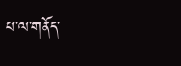པ་ལ་གནོད་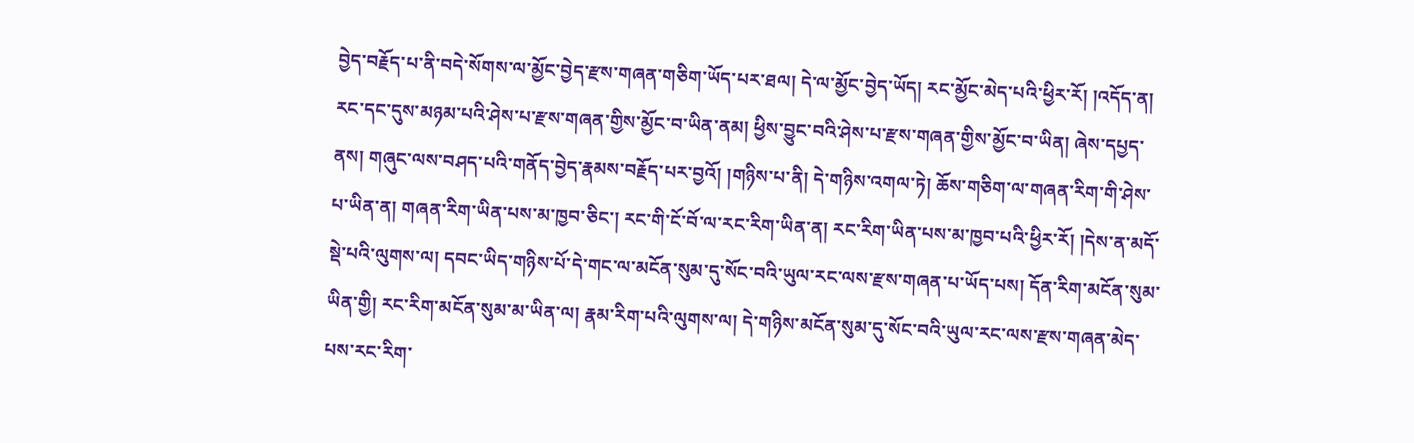བྱེད་བརྗོད་པ་ནི་བདེ་སོགས་ལ་མྱོང་བྱེད་རྫས་གཞན་གཅིག་ཡོད་པར་ཐལ། དེ་ལ་མྱོང་བྱེད་ཡོད། རང་མྱོང་མེད་པའི་ཕྱིར་རོ། །འདོད་ན། རང་དང་དུས་མཉམ་པའི་ཤེས་པ་རྫས་གཞན་གྱིས་མྱོང་བ་ཡིན་ནམ། ཕྱིས་བྱུང་བའི་ཤེས་པ་རྫས་གཞན་གྱིས་མྱོང་བ་ཡིན། ཞེས་དཔྱད་ནས། གཞུང་ལས་བཤད་པའི་གནོད་བྱེད་རྣམས་བརྗོད་པར་བྱའོ། །གཉིས་པ་ནི། དེ་གཉིས་འགལ་ཏེ། ཆོས་གཅིག་ལ་གཞན་རིག་གི་ཤེས་པ་ཡིན་ན། གཞན་རིག་ཡིན་པས་མ་ཁྱབ་ཅིང་། རང་གི་ངོ་བོ་ལ་རང་རིག་ཡིན་ན། རང་རིག་ཡིན་པས་མ་ཁྱབ་པའི་ཕྱིར་རོ། །དེས་ན་མདོ་སྡེ་པའི་ལུགས་ལ། དབང་ཡིད་གཉིས་པོ་དེ་གང་ལ་མངོན་སུམ་དུ་སོང་བའི་ཡུལ་རང་ལས་རྫས་གཞན་པ་ཡོད་པས། དོན་རིག་མངོན་སུམ་ཡིན་གྱི། རང་རིག་མངོན་སུམ་མ་ཡིན་ལ། རྣམ་རིག་པའི་ལུགས་ལ། དེ་གཉིས་མངོན་སུམ་དུ་སོང་བའི་ཡུལ་རང་ལས་རྫས་གཞན་མེད་པས་རང་རིག་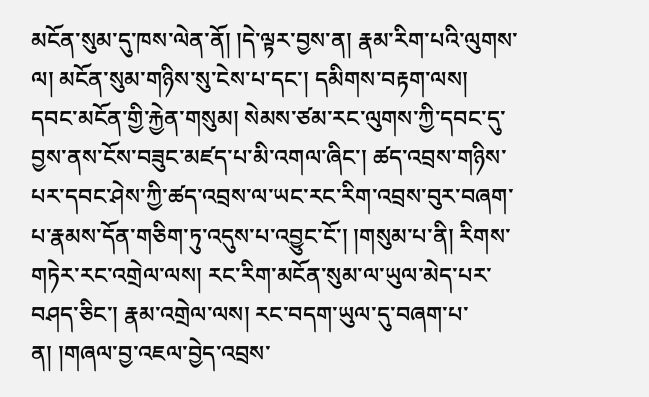མངོན་སུམ་དུ་ཁས་ལེན་ནོ། །དེ་ལྟར་བྱས་ན། རྣམ་རིག་པའི་ལུགས་ལ། མངོན་སུམ་གཉིས་སུ་ངེས་པ་དང་། དམིགས་བརྟག་ལས། དབང་མངོན་གྱི་རྐྱེན་གསུམ། སེམས་ཙམ་རང་ལུགས་ཀྱི་དབང་དུ་བྱས་ནས་ངོས་བཟུང་མཛད་པ་མི་འགལ་ཞིང་། ཚད་འབྲས་གཉིས་པར་དབང་ཤེས་ཀྱི་ཚད་འབྲས་ལ་ཡང་རང་རིག་འབྲས་བུར་བཞག་པ་རྣམས་དོན་གཅིག་ཏུ་འདུས་པ་འབྱུང་ངོ་། །གསུམ་པ་ནི། རིགས་གཏེར་རང་འགྲེལ་ལས། རང་རིག་མངོན་སུམ་ལ་ཡུལ་མེད་པར་བཤད་ཅིང་། རྣམ་འགྲེལ་ལས། རང་བདག་ཡུལ་དུ་བཞག་པ་ན། །གཞལ་བྱ་འཇལ་བྱེད་འབྲས་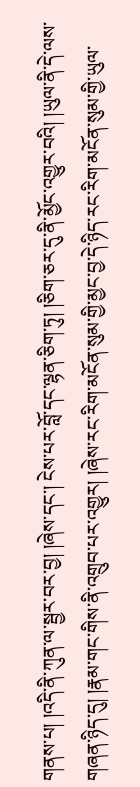གནས་པ། །འདི་ནི་ཀུན་ལ་སྦྱར་བར་བྱ། །ཞེས་དང་། ངེས་པར་བློ་དང་ལྷན་ཅིག་ཏུ། །ཅིག་ཅར་དུ་ནི་མྱོང་འགྱུར་བའི། །ཡུལ་ནི་དེ་ལས་གཞན་ཉིད་དུ། །རྣམ་གང་གིས་ནི་འགྲུབ་པར་འགྱུར། །ཞེས་རང་རིག་མངོན་སུམ་གྱི་མྱང་བྱ་དེ་ཉིད་རང་རིག་མངོན་སུམ་གྱི་ཡུལ་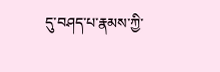དུ་བཤད་པ་རྣམས་ཀྱི་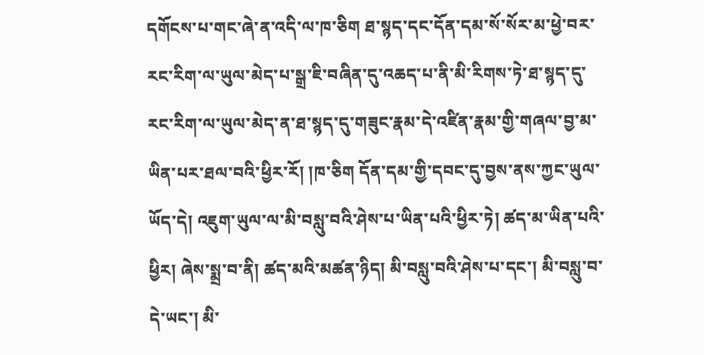དགོངས་པ་གང་ཞེ་ན་འདི་ལ་ཁ་ཅིག ཐ་སྙད་དང་དོན་དམ་སོ་སོར་མ་ཕྱེ་བར་རང་རིག་ལ་ཡུལ་མེད་པ་སྒྲ་ཇི་བཞིན་དུ་འཆད་པ་ནི་མི་རིགས་ཏེ་ཐ་སྙད་དུ་རང་རིག་ལ་ཡུལ་མེད་ན་ཐ་སྙད་དུ་གཟུང་རྣམ་དེ་འཛིན་རྣམ་གྱི་གཞལ་བྱ་མ་ཡིན་པར་ཐལ་བའི་ཕྱིར་རོ། །ཁ་ཅིག དོན་དམ་གྱི་དབང་དུ་བྱས་ནས་ཀྱང་ཡུལ་ཡོད་དེ། འཇུག་ཡུལ་ལ་མི་བསླུ་བའི་ཤེས་པ་ཡིན་པའི་ཕྱིར་ཏེ། ཚད་མ་ཡིན་པའི་ཕྱིར། ཞེས་སྨྲ་བ་ནི། ཚད་མའི་མཚན་ཉིད། མི་བསླུ་བའི་ཤེས་པ་དང་། མི་བསླུ་བ་དེ་ཡང་། མི་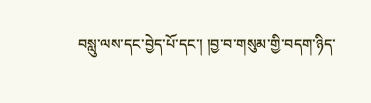བསླུ་ལས་དང་བྱེད་པོ་དང་། །བྱ་བ་གསུམ་གྱི་བདག་ཉིད་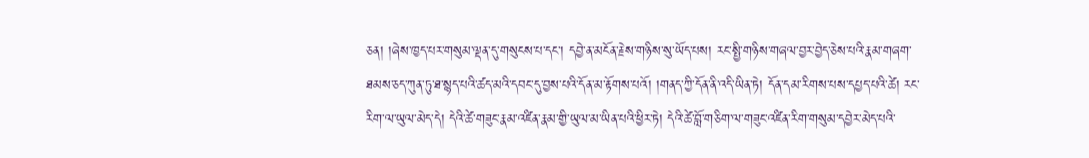ཅན། །ཞེས་ཁྱད་པར་གསུམ་ལྡན་དུ་གསུངས་པ་དང་། དབྱེ་ན་མངོན་རྗེས་གཉིས་སུ་ཡོད་པས། རང་སྤྱི་གཉིས་གཞལ་བྱར་བྱེད་ཅེས་པའི་རྣམ་གཞག་ཐམས་ཅད་ཀུན་ཏུ་ཐ་སྙད་པའི་ཚད་མའི་དབང་དུ་བྱས་པའི་དོན་མ་རྟོགས་པའོ། །གནད་ཀྱི་དོན་ནི་འདི་ཡིན་ཏེ། དོན་དམ་རིགས་པས་དཔྱད་པའི་ཚེ། རང་རིག་ལ་ཡུལ་མེད་དེ། དེའི་ཚེ་གཟུང་རྣམ་འཛིན་རྣམ་གྱི་ཡུལ་མ་ཡིན་པའི་ཕྱིར་ཏེ། དེའི་ཚེ་བློ་གཅིག་ལ་གཟུང་འཛིན་རིག་གསུམ་དབྱེར་མེད་པའི་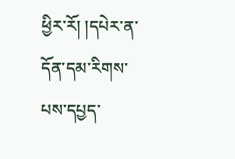ཕྱིར་རོ། །དཔེར་ན་དོན་དམ་རིགས་པས་དཔྱད་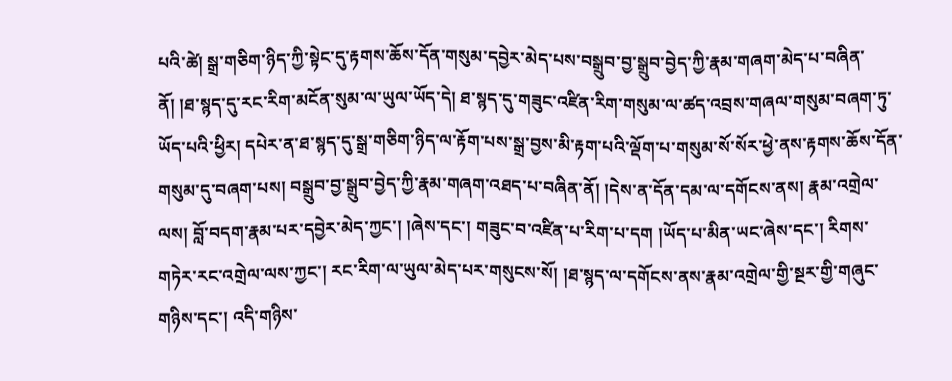པའི་ཚེ། སྒྲ་གཅིག་ཉིད་ཀྱི་སྟེང་དུ་རྟགས་ཆོས་དོན་གསུམ་དབྱེར་མེད་པས་བསྒྲུབ་བྱ་སྒྲུབ་བྱེད་ཀྱི་རྣམ་གཞག་མེད་པ་བཞིན་ནོ། །ཐ་སྙད་དུ་རང་རིག་མངོན་སུམ་ལ་ཡུལ་ཡོད་དེ། ཐ་སྙད་དུ་གཟུང་འཛིན་རིག་གསུམ་ལ་ཚད་འབྲས་གཞལ་གསུམ་བཞག་ཏུ་ཡོད་པའི་ཕྱིར། དཔེར་ན་ཐ་སྙད་དུ་སྒྲ་གཅིག་ཉིད་ལ་རྟོག་པས་སྒྲ་བྱས་མི་རྟག་པའི་ལྡོག་པ་གསུམ་སོ་སོར་ཕྱེ་ནས་རྟགས་ཆོས་དོན་གསུམ་དུ་བཞག་པས། བསྒྲུབ་བྱ་སྒྲུབ་བྱེད་ཀྱི་རྣམ་གཞག་འཐད་པ་བཞིན་ནོ། །དེས་ན་དོན་དམ་ལ་དགོངས་ནས། རྣམ་འགྲེལ་ལས། བློ་བདག་རྣམ་པར་དབྱེར་མེད་ཀྱང་། །ཞེས་དང་། གཟུང་བ་འཛིན་པ་རིག་པ་དག །ཡོད་པ་མིན་ཡང་ཞེས་དང་། རིགས་གཏེར་རང་འགྲེལ་ལས་ཀྱང་། རང་རིག་ལ་ཡུལ་མེད་པར་གསུངས་སོ། །ཐ་སྙད་ལ་དགོངས་ནས་རྣམ་འགྲེལ་གྱི་སྔར་གྱི་གཞུང་གཉིས་དང་། འདི་གཉིས་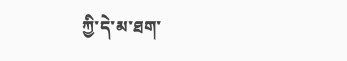ཀྱི་དེ་མ་ཐག་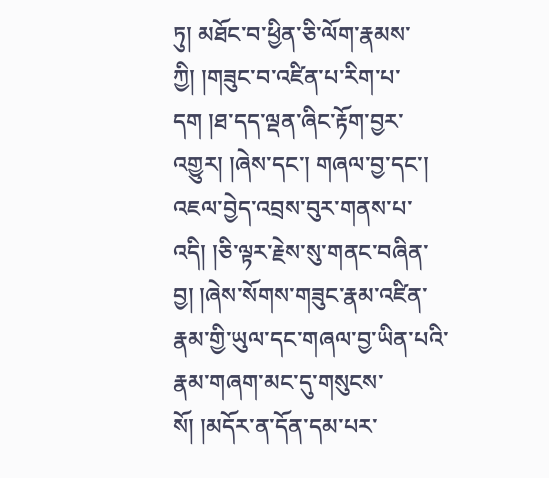ཏུ། མཐོང་བ་ཕྱིན་ཅི་ལོག་རྣམས་ཀྱི། །གཟུང་བ་འཛིན་པ་རིག་པ་དག །ཐ་དད་ལྡན་ཞིང་རྟོག་བྱར་འགྱུར། །ཞེས་དང་། གཞལ་བྱ་དང་། འཇལ་བྱེད་འབྲས་བུར་གནས་པ་འདི། །ཅི་ལྟར་རྗེས་སུ་གནང་བཞིན་བྱ། །ཞེས་སོགས་གཟུང་རྣམ་འཛིན་རྣམ་གྱི་ཡུལ་དང་གཞལ་བྱ་ཡིན་པའི་རྣམ་གཞག་མང་དུ་གསུངས་སོ། །མདོར་ན་དོན་དམ་པར་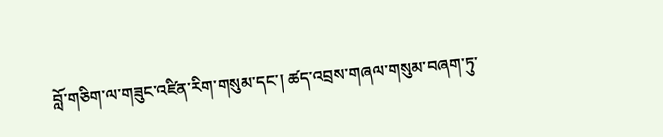བློ་གཅིག་ལ་གཟུང་འཛིན་རིག་གསུམ་དང་། ཚད་འབྲས་གཞལ་གསུམ་བཞག་ཏུ་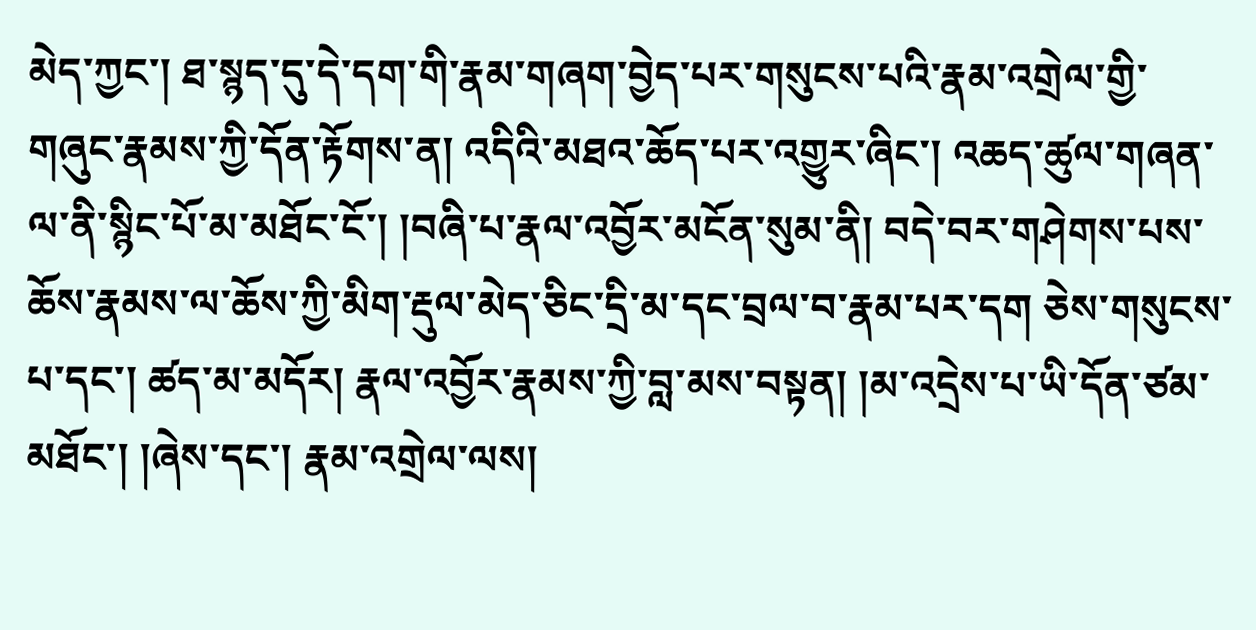མེད་ཀྱང་། ཐ་སྙད་དུ་དེ་དག་གི་རྣམ་གཞག་བྱེད་པར་གསུངས་པའི་རྣམ་འགྲེལ་གྱི་གཞུང་རྣམས་ཀྱི་དོན་རྟོགས་ན། འདིའི་མཐའ་ཆོད་པར་འགྱུར་ཞིང་། འཆད་ཚུལ་གཞན་ལ་ནི་སྙིང་པོ་མ་མཐོང་ངོ་། །བཞི་པ་རྣལ་འབྱོར་མངོན་སུམ་ནི། བདེ་བར་གཤེགས་པས་ཆོས་རྣམས་ལ་ཆོས་ཀྱི་མིག་རྡུལ་མེད་ཅིང་དྲི་མ་དང་བྲལ་བ་རྣམ་པར་དག ཅེས་གསུངས་པ་དང་། ཚད་མ་མདོར། རྣལ་འབྱོར་རྣམས་ཀྱི་བླ་མས་བསྟན། །མ་འདྲེས་པ་ཡི་དོན་ཙམ་མཐོང་། །ཞེས་དང་། རྣམ་འགྲེལ་ལས།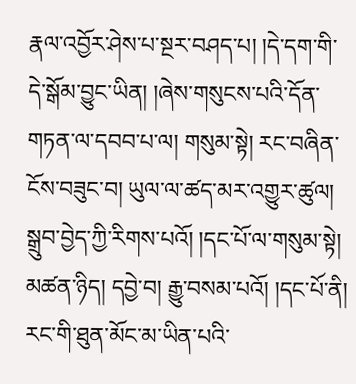རྣལ་འབྱོར་ཤེས་པ་སྔར་བཤད་པ། །དེ་དག་གི་དེ་སྒོམ་བྱུང་ཡིན། །ཞེས་གསུངས་པའི་དོན་གཏན་ལ་དབབ་པ་ལ། གསུམ་སྟེ། རང་བཞིན་ངོས་བཟུང་བ། ཡུལ་ལ་ཚད་མར་འགྱུར་ཚུལ། སྒྲུབ་བྱེད་ཀྱི་རིགས་པའོ། །དང་པོ་ལ་གསུམ་སྟེ། མཚན་ཉིད། དབྱེ་བ། རྒྱུ་བསམ་པའོ། །དང་པོ་ནི། རང་གི་ཐུན་མོང་མ་ཡིན་པའི་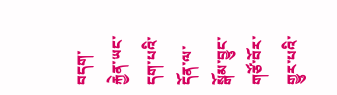བདག་རྐྱེན་ཡང་དག་པའི་དོན་ལ་སྒོམ་བྱུང་གཙོ་བོར་གྱུར་པའི་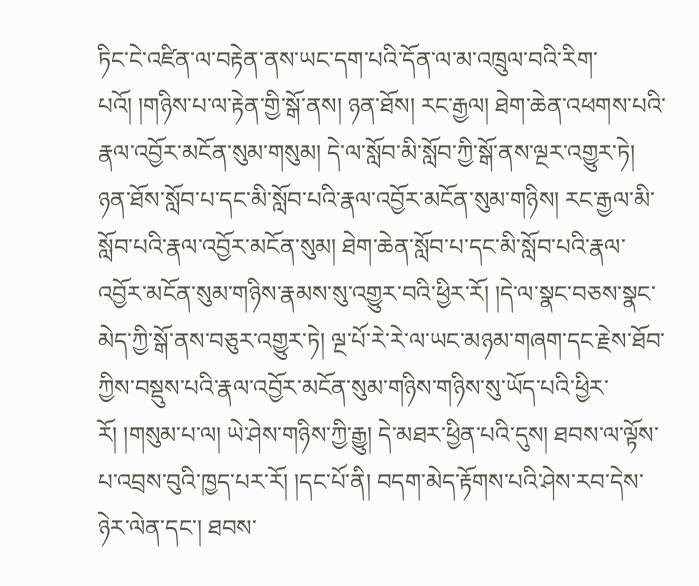ཏིང་ངེ་འཛིན་ལ་བརྟེན་ནས་ཡང་དག་པའི་དོན་ལ་མ་འཁྲུལ་བའི་རིག་པའོ། །གཉིས་པ་ལ་རྟེན་གྱི་སྒོ་ནས། ཉན་ཐོས། རང་རྒྱལ། ཐེག་ཆེན་འཕགས་པའི་རྣལ་འབྱོར་མངོན་སུམ་གསུམ། དེ་ལ་སློབ་མི་སློབ་ཀྱི་སྒོ་ནས་ལྔར་འགྱུར་ཏེ། ཉན་ཐོས་སློབ་པ་དང་མི་སློབ་པའི་རྣལ་འབྱོར་མངོན་སུམ་གཉིས། རང་རྒྱལ་མི་སློབ་པའི་རྣལ་འབྱོར་མངོན་སུམ། ཐེག་ཆེན་སློབ་པ་དང་མི་སློབ་པའི་རྣལ་འབྱོར་མངོན་སུམ་གཉིས་རྣམས་སུ་འགྱུར་བའི་ཕྱིར་རོ། །དེ་ལ་སྣང་བཅས་སྣང་མེད་ཀྱི་སྒོ་ནས་བཅུར་འགྱུར་ཏེ། ལྔ་པོ་རེ་རེ་ལ་ཡང་མཉམ་གཞག་དང་རྗེས་ཐོབ་ཀྱིས་བསྡུས་པའི་རྣལ་འབྱོར་མངོན་སུམ་གཉིས་གཉིས་སུ་ཡོད་པའི་ཕྱིར་རོ། །གསུམ་པ་ལ། ཡེ་ཤེས་གཉིས་ཀྱི་རྒྱུ། དེ་མཐར་ཕྱིན་པའི་དུས། ཐབས་ལ་ལྟོས་པ་འབྲས་བུའི་ཁྱད་པར་རོ། །དང་པོ་ནི། བདག་མེད་རྟོགས་པའི་ཤེས་རབ་དེས་ཉེར་ལེན་དང་། ཐབས་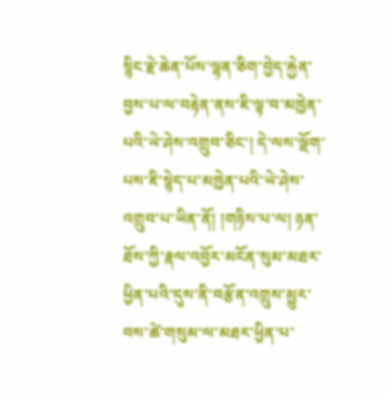སྙིང་རྗེ་ཆེན་པོས་ལྷན་ཅིག་བྱེད་རྐྱེན་བྱས་པ་ལ་བརྟེན་ནས་ཇི་ལྟ་བ་མཁྱེན་པའི་ཡེ་ཤེས་འགྲུབ་ཅིང་། དེ་ལས་ལྡོག་པས་ཇི་སྙེད་པ་མཁྱེན་པའི་ཡེ་ཤེས་འགྲུབ་པ་ཡིན་ནོ། །གཉིས་པ་ལ། ཉན་ཐོས་ཀྱི་རྣལ་འབྱོར་མངོན་སུམ་མཐར་ཕྱིན་པའི་དུས་ནི་བརྩོན་འགྲུས་མྱུར་བས་ཚེ་གསུམ་ལ་མཐར་ཕྱིན་པ་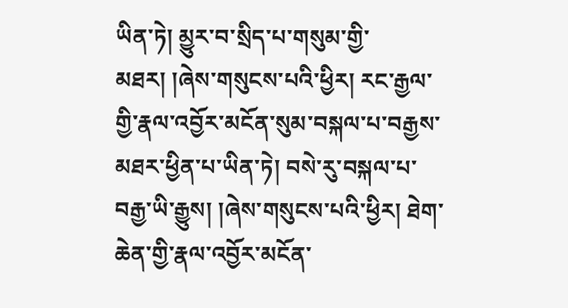ཡིན་ཏེ། མྱུར་བ་སྲིད་པ་གསུམ་གྱི་མཐར། །ཞེས་གསུངས་པའི་ཕྱིར། རང་རྒྱལ་གྱི་རྣལ་འབྱོར་མངོན་སུམ་བསྐལ་པ་བརྒྱས་མཐར་ཕྱིན་པ་ཡིན་ཏེ། བསེ་རུ་བསྐལ་པ་བརྒྱ་ཡི་རྒྱུས། །ཞེས་གསུངས་པའི་ཕྱིར། ཐེག་ཆེན་གྱི་རྣལ་འབྱོར་མངོན་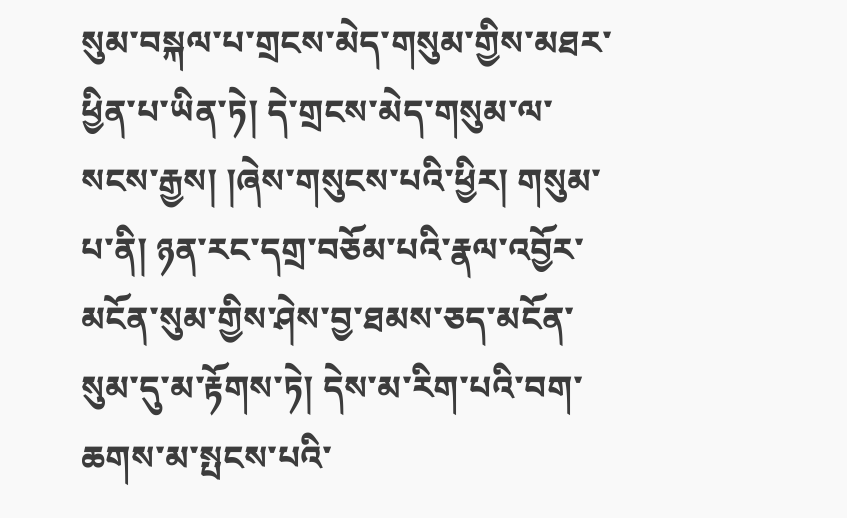སུམ་བསྐལ་པ་གྲངས་མེད་གསུམ་གྱིས་མཐར་ཕྱིན་པ་ཡིན་ཏེ། དེ་གྲངས་མེད་གསུམ་ལ་སངས་རྒྱས། །ཞེས་གསུངས་པའི་ཕྱིར། གསུམ་པ་ནི། ཉན་རང་དགྲ་བཅོམ་པའི་རྣལ་འབྱོར་མངོན་སུམ་གྱིས་ཤེས་བྱ་ཐམས་ཅད་མངོན་སུམ་དུ་མ་རྟོགས་ཏེ། དེས་མ་རིག་པའི་བག་ཆགས་མ་སྤངས་པའི་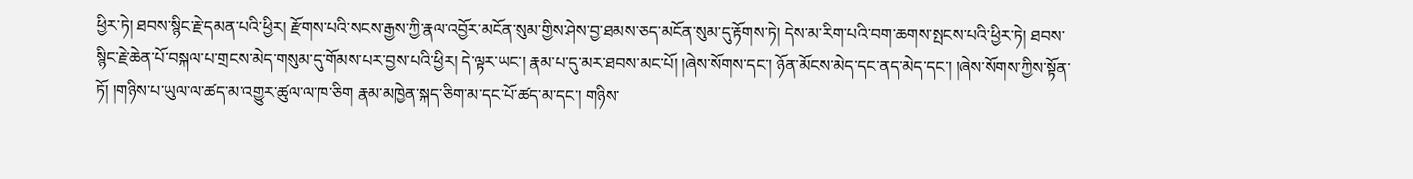ཕྱིར་ཏེ། ཐབས་སྙིང་རྗེ་དམན་པའི་ཕྱིར། རྫོགས་པའི་སངས་རྒྱས་ཀྱི་རྣལ་འབྱོར་མངོན་སུམ་གྱིས་ཤེས་བྱ་ཐམས་ཅད་མངོན་སུམ་དུ་རྟོགས་ཏེ། དེས་མ་རིག་པའི་བག་ཆགས་སྤངས་པའི་ཕྱིར་ཏེ། ཐབས་སྙིང་རྗེ་ཆེན་པོ་བསྐལ་པ་གྲངས་མེད་གསུམ་དུ་གོམས་པར་བྱས་པའི་ཕྱིར། དེ་ལྟར་ཡང་། རྣམ་པ་དུ་མར་ཐབས་མང་པོ། །ཞེས་སོགས་དང་། ཉོན་མོངས་མེད་དང་ནད་མེད་དང་། །ཞེས་སོགས་ཀྱིས་སྟོན་ཏོ། །གཉིས་པ་ཡུལ་ལ་ཚད་མ་འགྱུར་ཚུལ་ལ་ཁ་ཅིག རྣམ་མཁྱེན་སྐད་ཅིག་མ་དང་པོ་ཚད་མ་དང་། གཉིས་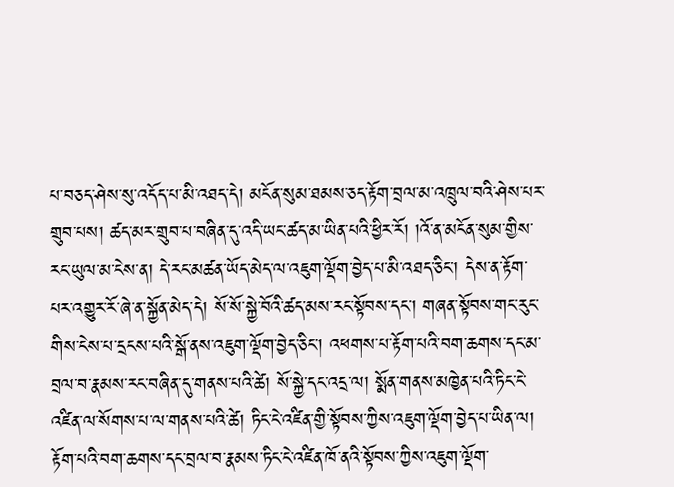པ་བཅད་ཤེས་སུ་འདོད་པ་མི་འཐད་དེ། མངོན་སུམ་ཐམས་ཅད་རྟོག་བྲལ་མ་འཁྲུལ་བའི་ཤེས་པར་གྲུབ་པས། ཚད་མར་གྲུབ་པ་བཞིན་དུ་འདི་ཡང་ཚད་མ་ཡིན་པའི་ཕྱིར་རོ། །འོ་ན་མངོན་སུམ་གྱིས་རང་ཡུལ་མ་ངེས་ན། དེ་རང་མཚན་ཡོད་མེད་ལ་འཇུག་ལྡོག་བྱེད་པ་མི་འཐད་ཅིང་། དེས་ན་རྟོག་པར་འགྱུར་རོ་ཞེ་ན་སྐྱོན་མེད་དེ། སོ་སོ་སྐྱེ་བོའི་ཚད་མས་རང་སྟོབས་དང་། གཞན་སྟོབས་གང་རུང་གིས་ངེས་པ་དྲངས་པའི་སྒོ་ནས་འཇུག་ལྡོག་བྱེད་ཅིང་། འཕགས་པ་རྟོག་པའི་བག་ཆགས་དང་མ་བྲལ་བ་རྣམས་རང་བཞིན་དུ་གནས་པའི་ཚེ། སོ་སྐྱེ་དང་འདྲ་ལ། སྨོན་གནས་མཁྱེན་པའི་ཏིང་ངེ་འཛིན་ལ་སོགས་པ་ལ་གནས་པའི་ཚེ། ཏིང་ངེ་འཛིན་གྱི་སྟོབས་ཀྱིས་འཇུག་ལྡོག་བྱེད་པ་ཡིན་ལ། རྟོག་པའི་བག་ཆགས་དང་བྲལ་བ་རྣམས་ཏིང་ངེ་འཛིན་ཁོ་ནའི་སྟོབས་ཀྱིས་འཇུག་ལྡོག་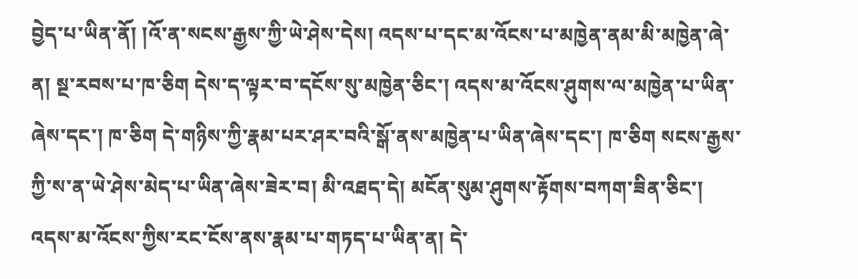བྱེད་པ་ཡིན་ནོ། །འོ་ན་སངས་རྒྱས་ཀྱི་ཡེ་ཤེས་དེས། འདས་པ་དང་མ་འོངས་པ་མཁྱེན་ནམ་མི་མཁྱེན་ཞེ་ན། སྔ་རབས་པ་ཁ་ཅིག དེས་ད་ལྟར་བ་དངོས་སུ་མཁྱེན་ཅིང་། འདས་མ་འོངས་ཤུགས་ལ་མཁྱེན་པ་ཡིན་ཞེས་དང་། ཁ་ཅིག དེ་གཉིས་ཀྱི་རྣམ་པར་ཤར་བའི་སྒོ་ནས་མཁྱེན་པ་ཡིན་ཞེས་དང་། ཁ་ཅིག སངས་རྒྱས་ཀྱི་ས་ན་ཡེ་ཤེས་མེད་པ་ཡིན་ཞེས་ཟེར་བ། མི་འཐད་དེ། མངོན་སུམ་ཤུགས་རྟོགས་བཀག་ཟིན་ཅིང་། འདས་མ་འོངས་ཀྱིས་རང་ངོས་ནས་རྣམ་པ་གཏད་པ་ཡིན་ན། དེ་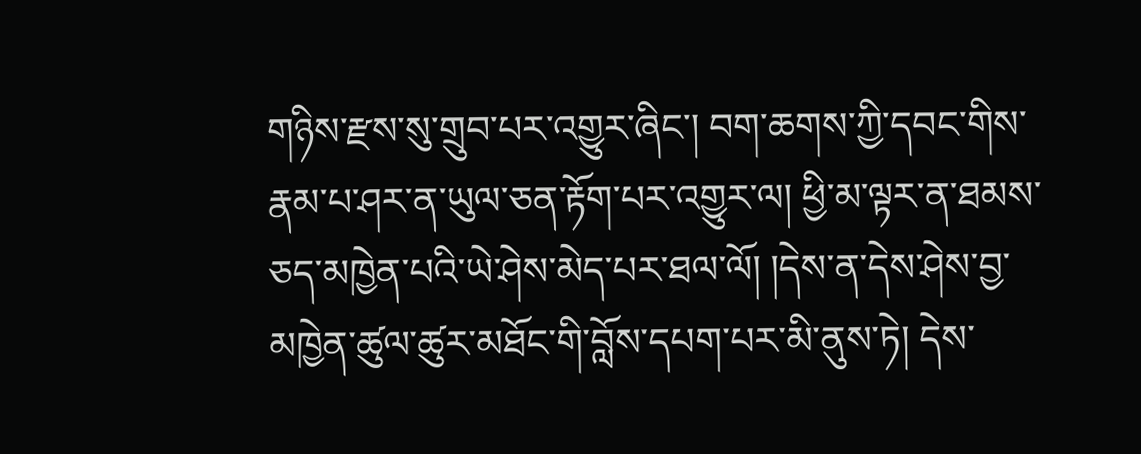གཉིས་རྫས་སུ་གྲུབ་པར་འགྱུར་ཞིང་། བག་ཆགས་ཀྱི་དབང་གིས་རྣམ་པ་ཤར་ན་ཡུལ་ཅན་རྟོག་པར་འགྱུར་ལ། ཕྱི་མ་ལྟར་ན་ཐམས་ཅད་མཁྱེན་པའི་ཡེ་ཤེས་མེད་པར་ཐལ་ལོ། །དེས་ན་དེས་ཤེས་བྱ་མཁྱེན་ཚུལ་ཚུར་མཐོང་གི་བློས་དཔག་པར་མི་ནུས་ཏེ། དེས་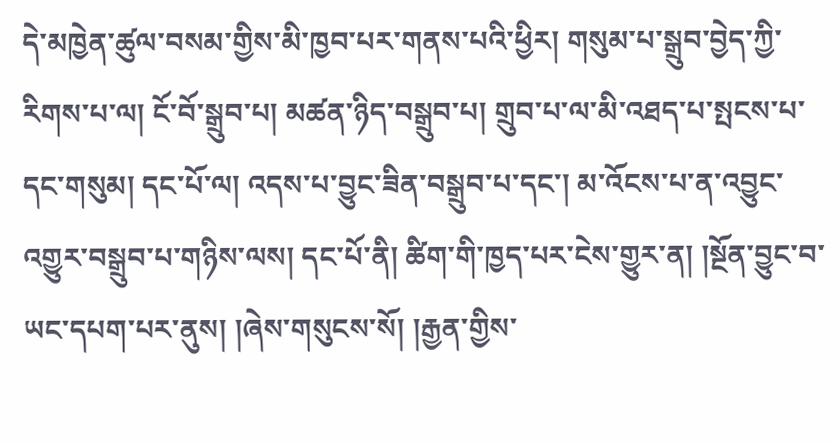དེ་མཁྱེན་ཚུལ་བསམ་གྱིས་མི་ཁྱབ་པར་གནས་པའི་ཕྱིར། གསུམ་པ་སྒྲུབ་བྱེད་ཀྱི་རིགས་པ་ལ། ངོ་བོ་སྒྲུབ་པ། མཚན་ཉིད་བསྒྲུབ་པ། གྲུབ་པ་ལ་མི་འཐད་པ་སྤངས་པ་དང་གསུམ། དང་པོ་ལ། འདས་པ་བྱུང་ཟིན་བསྒྲུབ་པ་དང་། མ་འོངས་པ་ན་འབྱུང་འགྱུར་བསྒྲུབ་པ་གཉིས་ལས། དང་པོ་ནི། ཚིག་གི་ཁྱད་པར་ངེས་གྱུར་ན། །སྔོན་བྱུང་བ་ཡང་དཔག་པར་ནུས། །ཞེས་གསུངས་སོ། །རྒྱན་གྱིས་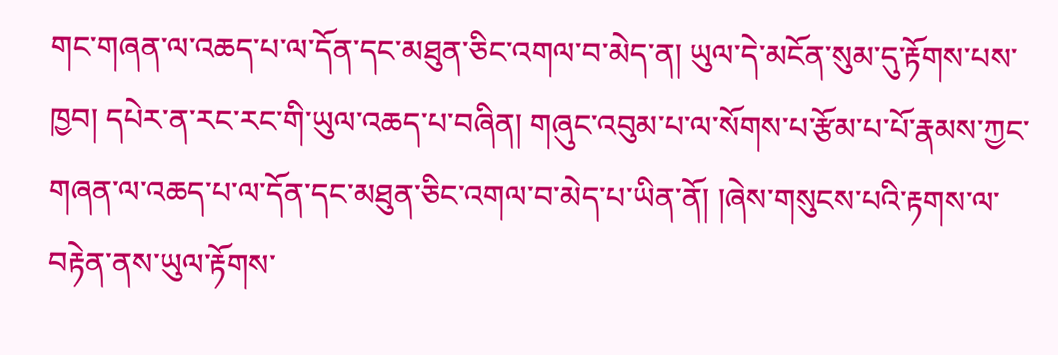གང་གཞན་ལ་འཆད་པ་ལ་དོན་དང་མཐུན་ཅིང་འགལ་བ་མེད་ན། ཡུལ་དེ་མངོན་སུམ་དུ་རྟོགས་པས་ཁྱབ། དཔེར་ན་རང་རང་གི་ཡུལ་འཆད་པ་བཞིན། གཞུང་འབུམ་པ་ལ་སོགས་པ་རྩོམ་པ་པོ་རྣམས་ཀྱང་གཞན་ལ་འཆད་པ་ལ་དོན་དང་མཐུན་ཅིང་འགལ་བ་མེད་པ་ཡིན་ནོ། །ཞེས་གསུངས་པའི་རྟགས་ལ་བརྟེན་ནས་ཡུལ་རྟོགས་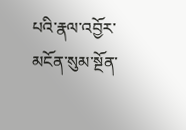པའི་རྣལ་འབྱོར་མངོན་སུམ་སྔོན་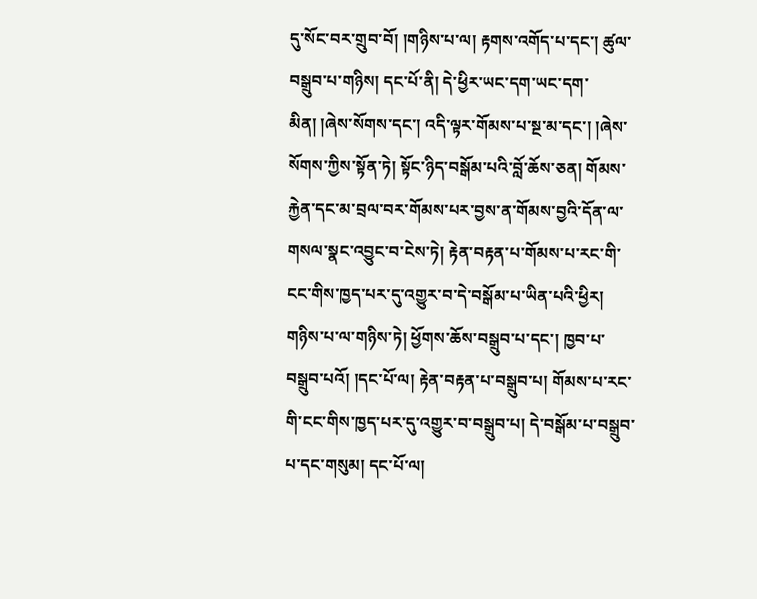དུ་སོང་བར་གྲུབ་བོ། །གཉིས་པ་ལ། རྟགས་འགོད་པ་དང་། ཚུལ་བསྒྲུབ་པ་གཉིས། དང་པོ་ནི། དེ་ཕྱིར་ཡང་དག་ཡང་དག་མིན། །ཞེས་སོགས་དང་། འདི་ལྟར་གོམས་པ་སྔ་མ་དང་། །ཞེས་སོགས་ཀྱིས་སྟོན་ཏེ། སྟོང་ཉིད་བསྒོམ་པའི་བློ་ཆོས་ཅན། གོམས་རྐྱེན་དང་མ་བྲལ་བར་གོམས་པར་བྱས་ན་གོམས་བྱའི་དོན་ལ་གསལ་སྣང་འབྱུང་བ་ངེས་ཏེ། རྟེན་བརྟན་པ་གོམས་པ་རང་གི་ངང་གིས་ཁྱད་པར་དུ་འགྱུར་བ་དེ་བསྒོམ་པ་ཡིན་པའི་ཕྱིར། གཉིས་པ་ལ་གཉིས་ཏེ། ཕྱོགས་ཆོས་བསྒྲུབ་པ་དང་། ཁྱབ་པ་བསྒྲུབ་པའོ། །དང་པོ་ལ། རྟེན་བརྟན་པ་བསྒྲུབ་པ། གོམས་པ་རང་གི་ངང་གིས་ཁྱད་པར་དུ་འགྱུར་བ་བསྒྲུབ་པ། དེ་བསྒོམ་པ་བསྒྲུབ་པ་དང་གསུམ། དང་པོ་ལ།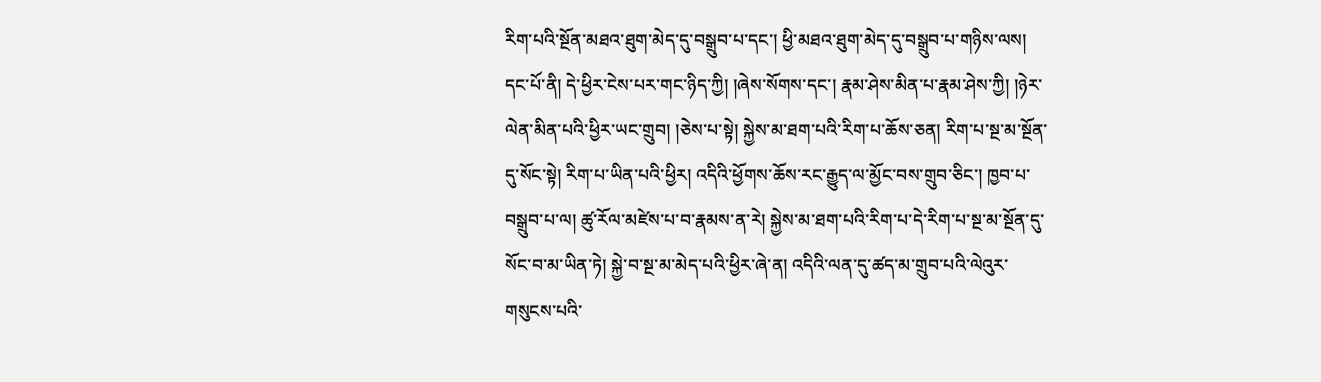རིག་པའི་སྔོན་མཐའ་ཐུག་མེད་དུ་བསྒྲུབ་པ་དང་། ཕྱི་མཐའ་ཐུག་མེད་དུ་བསྒྲུབ་པ་གཉིས་ལས། དང་པོ་ནི། དེ་ཕྱིར་ངེས་པར་གང་ཉིད་ཀྱི། །ཞེས་སོགས་དང་། རྣམ་ཤེས་མིན་པ་རྣམ་ཤེས་ཀྱི། །ཉེར་ལེན་མིན་པའི་ཕྱིར་ཡང་གྲུབ། །ཅེས་པ་སྟེ། སྐྱེས་མ་ཐག་པའི་རིག་པ་ཆོས་ཅན། རིག་པ་སྔ་མ་སྔོན་དུ་སོང་སྟེ། རིག་པ་ཡིན་པའི་ཕྱིར། འདིའི་ཕྱོགས་ཆོས་རང་རྒྱུད་ལ་མྱོང་བས་གྲུབ་ཅིང་། ཁྱབ་པ་བསྒྲུབ་པ་ལ། ཚུ་རོལ་མཛེས་པ་བ་རྣམས་ན་རེ། སྐྱེས་མ་ཐག་པའི་རིག་པ་དེ་རིག་པ་སྔ་མ་སྔོན་དུ་སོང་བ་མ་ཡིན་ཏེ། སྐྱེ་བ་སྔ་མ་མེད་པའི་ཕྱིར་ཞེ་ན། འདིའི་ལན་དུ་ཚད་མ་གྲུབ་པའི་ལེའུར་གསུངས་པའི་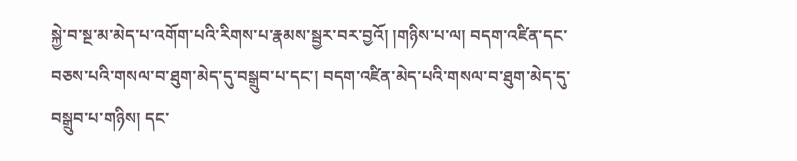སྐྱེ་བ་སྔ་མ་མེད་པ་འགོག་པའི་རིགས་པ་རྣམས་སྦྱར་བར་བྱའོ། །གཉིས་པ་ལ། བདག་འཛིན་དང་བཅས་པའི་གསལ་བ་ཐུག་མེད་དུ་བསྒྲུབ་པ་དང་། བདག་འཛིན་མེད་པའི་གསལ་བ་ཐུག་མེད་དུ་བསྒྲུབ་པ་གཉིས། དང་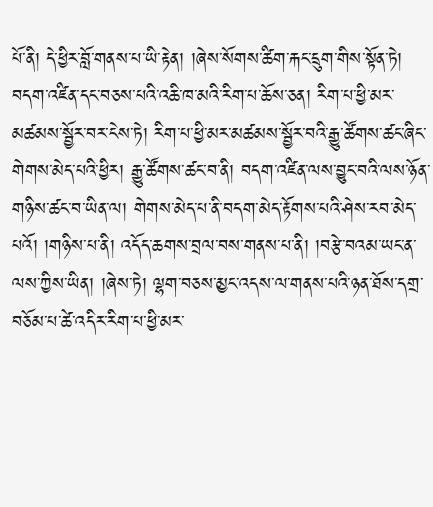པོ་ནི། དེ་ཕྱིར་བློ་གནས་པ་ཡི་རྟེན། །ཞེས་སོགས་ཚིག་རྐང་དྲུག་གིས་སྟོན་ཏེ། བདག་འཛིན་དང་བཅས་པའི་འཆི་ཁ་མའི་རིག་པ་ཆོས་ཅན། རིག་པ་ཕྱི་མར་མཚམས་སྦྱོར་བར་ངེས་ཏེ། རིག་པ་ཕྱི་མར་མཚམས་སྦྱོར་བའི་རྒྱུ་ཚོགས་ཚང་ཞིང་གེགས་མེད་པའི་ཕྱིར། རྒྱུ་ཚོགས་ཚང་བ་ནི། བདག་འཛིན་ལས་བྱུང་བའི་ལས་ཉོན་གཉིས་ཚང་བ་ཡིན་ལ། གེགས་མེད་པ་ནི་བདག་མེད་རྟོགས་པའི་ཤེས་རབ་མེད་པའོ། །གཉིས་པ་ནི། འདོད་ཆགས་བྲལ་བས་གནས་པ་ནི། །བརྩེ་བའམ་ཡང་ན་ལས་ཀྱིས་ཡིན། །ཞེས་ཏེ། ལྷག་བཅས་མྱང་འདས་ལ་གནས་པའི་ཉན་ཐོས་དགྲ་བཅོམ་པ་ཚེ་འདིར་རིག་པ་ཕྱི་མར་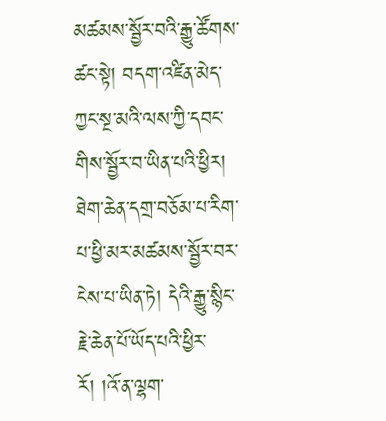མཚམས་སྦྱོར་བའི་རྒྱུ་ཚོགས་ཚང་སྟེ། བདག་འཛིན་མེད་ཀྱང་སྔ་མའི་ལས་ཀྱི་དབང་གིས་སྦྱོར་བ་ཡིན་པའི་ཕྱིར། ཐེག་ཆེན་དགྲ་བཅོམ་པ་རིག་པ་ཕྱི་མར་མཚམས་སྦྱོར་བར་ངེས་པ་ཡིན་ཏེ། དེའི་རྒྱུ་སྙིང་རྗེ་ཆེན་པོ་ཡོད་པའི་ཕྱིར་རོ། །འོ་ན་ལྷག་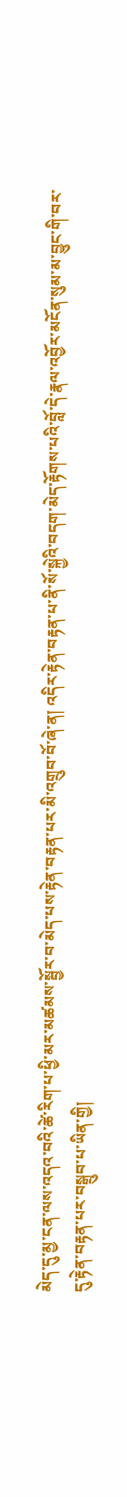མེད་དུ་མྱ་ངན་ལས་འདའ་བའི་ཚེ་རིག་པ་ཕྱི་མར་མཚམས་སྦྱོར་བ་མེད་པས་རྟེན་བརྟན་པར་མི་འགྲུབ་བོ་ཞེ་ན། འདིར་རྟེན་བརྟན་པ་ནི་སོ་སྐྱེའི་བདག་མེད་རྟོགས་པའི་བློ་དེ་རྣལ་འབྱོར་མངོན་སུམ་མ་བྱུང་གི་བར་དུ་རྟེན་བརྟན་པར་བསྒྲུབ་པ་ཡིན་གྱི།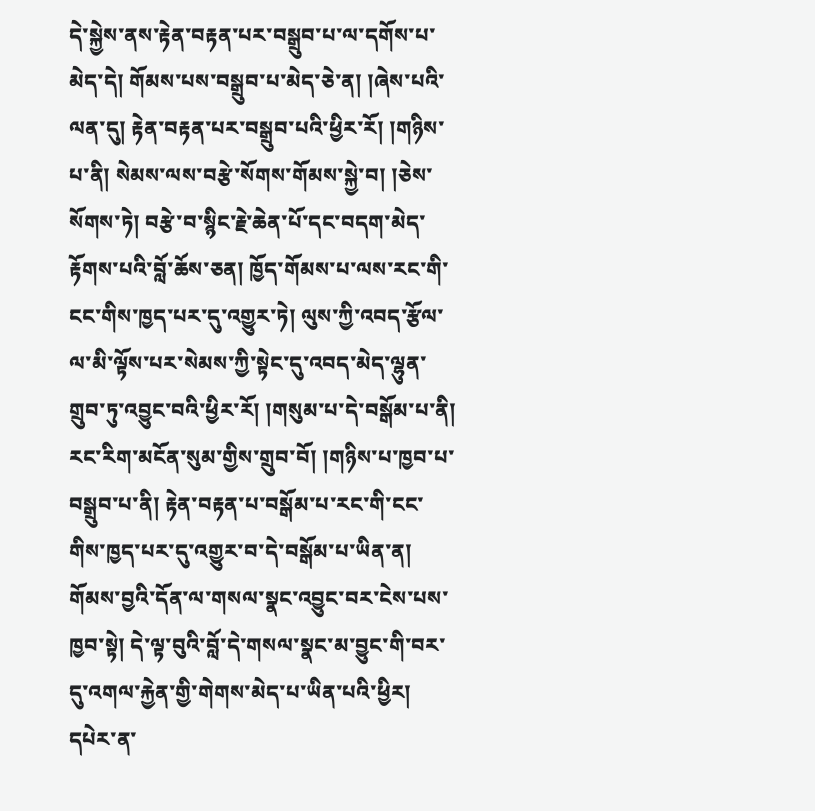དེ་སྐྱེས་ནས་རྟེན་བརྟན་པར་བསྒྲུབ་པ་ལ་དགོས་པ་མེད་དེ། གོམས་པས་བསྒྲུབ་པ་མེད་ཅེ་ན། །ཞེས་པའི་ལན་དུ། རྟེན་བརྟན་པར་བསྒྲུབ་པའི་ཕྱིར་རོ། །གཉིས་པ་ནི། སེམས་ལས་བརྩེ་སོགས་གོམས་སྐྱེ་བ། །ཅེས་སོགས་ཏེ། བརྩེ་བ་སྙིང་རྗེ་ཆེན་པོ་དང་བདག་མེད་རྟོགས་པའི་བློ་ཆོས་ཅན། ཁྱོད་གོམས་པ་ལས་རང་གི་ངང་གིས་ཁྱད་པར་དུ་འགྱུར་ཏེ། ལུས་ཀྱི་འབད་རྩོལ་ལ་མི་ལྟོས་པར་སེམས་ཀྱི་སྟེང་དུ་འབད་མེད་ལྷུན་གྲུབ་ཏུ་འབྱུང་བའི་ཕྱིར་རོ། །གསུམ་པ་དེ་བསྒོམ་པ་ནི། རང་རིག་མངོན་སུམ་གྱིས་གྲུབ་བོ། །གཉིས་པ་ཁྱབ་པ་བསྒྲུབ་པ་ནི། རྟེན་བརྟན་པ་བསྒོམ་པ་རང་གི་ངང་གིས་ཁྱད་པར་དུ་འགྱུར་བ་དེ་བསྒོམ་པ་ཡིན་ན། གོམས་བྱའི་དོན་ལ་གསལ་སྣང་འབྱུང་བར་ངེས་པས་ཁྱབ་སྟེ། དེ་ལྟ་བུའི་བློ་དེ་གསལ་སྣང་མ་བྱུང་གི་བར་དུ་འགལ་རྐྱེན་གྱི་གེགས་མེད་པ་ཡིན་པའི་ཕྱིར། དཔེར་ན་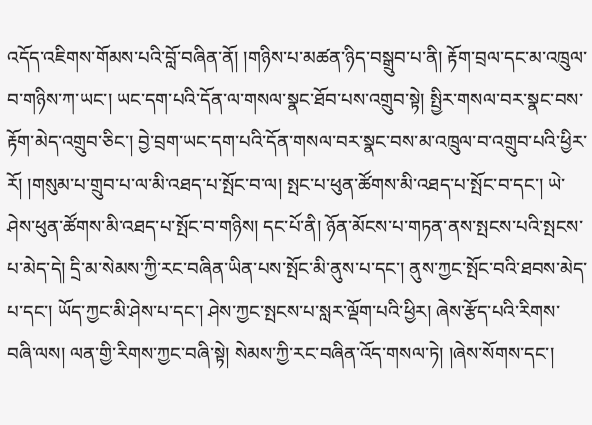འདོད་འཇིགས་གོམས་པའི་བློ་བཞིན་ནོ། །གཉིས་པ་མཚན་ཉིད་བསྒྲུབ་པ་ནི། རྟོག་བྲལ་དང་མ་འཁྲུལ་བ་གཉིས་ཀ་ཡང་། ཡང་དག་པའི་དོན་ལ་གསལ་སྣང་ཐོབ་པས་འགྲུབ་སྟེ། སྤྱིར་གསལ་བར་སྣང་བས་རྟོག་མེད་འགྲུབ་ཅིང་། བྱེ་བྲག་ཡང་དག་པའི་དོན་གསལ་བར་སྣང་བས་མ་འཁྲུལ་བ་འགྲུབ་པའི་ཕྱིར་རོ། །གསུམ་པ་གྲུབ་པ་ལ་མི་འཐད་པ་སྤོང་བ་ལ། སྤང་པ་ཕུན་ཚོགས་མི་འཐད་པ་སྤོང་བ་དང་། ཡེ་ཤེས་ཕུན་ཚོགས་མི་འཐད་པ་སྤོང་བ་གཉིས། དང་པོ་ནི། ཉོན་མོངས་པ་གཏན་ནས་སྤངས་པའི་སྤངས་པ་མེད་དེ། དྲི་མ་སེམས་ཀྱི་རང་བཞིན་ཡིན་པས་སྤོང་མི་ནུས་པ་དང་། ནུས་ཀྱང་སྤོང་བའི་ཐབས་མེད་པ་དང་། ཡོད་ཀྱང་མི་ཤེས་པ་དང་། ཤེས་ཀྱང་སྤངས་པ་སླར་ལྡོག་པའི་ཕྱིར། ཞེས་རྩོད་པའི་རིགས་བཞི་ལས། ལན་གྱི་རིགས་ཀྱང་བཞི་སྟེ། སེམས་ཀྱི་རང་བཞིན་འོད་གསལ་ཏེ། །ཞེས་སོགས་དང་།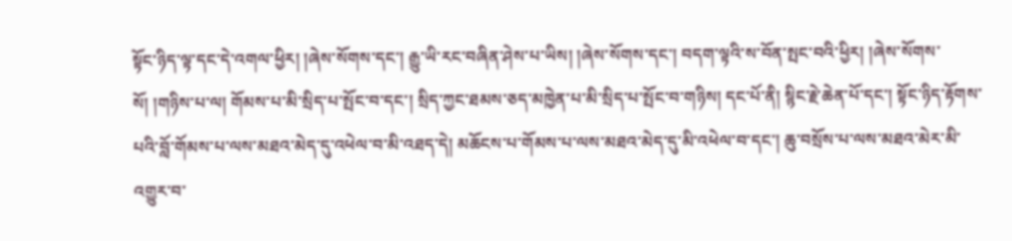སྟོང་ཉིད་ལྟ་དང་དེ་འགལ་ཕྱིར། །ཞེས་སོགས་དང་། རྒྱུ་ཡི་རང་བཞིན་ཤེས་པ་ཡིས། །ཞེས་སོགས་དང་། བདག་ལྟའི་ས་བོན་སྤང་བའི་ཕྱིར། །ཞེས་སོགས་སོ། །གཉིས་པ་ལ། གོམས་པ་མི་སྲིད་པ་སྤོང་བ་དང་། སྲིད་ཀྱང་ཐམས་ཅད་མཁྱེན་པ་མི་སྲིད་པ་སྤོང་བ་གཉིས། དང་པོ་ནི། སྙིང་རྗེ་ཆེན་པོ་དང་། སྟོང་ཉིད་རྟོགས་པའི་བློ་གོམས་པ་ལས་མཐའ་མེད་དུ་འཕེལ་བ་མི་འཐད་དེ། མཆོངས་པ་གོམས་པ་ལས་མཐའ་མེད་དུ་མི་འཕེལ་བ་དང་། ཆུ་བསྲོས་པ་ལས་མཐའ་མེར་མི་འགྱུར་བ་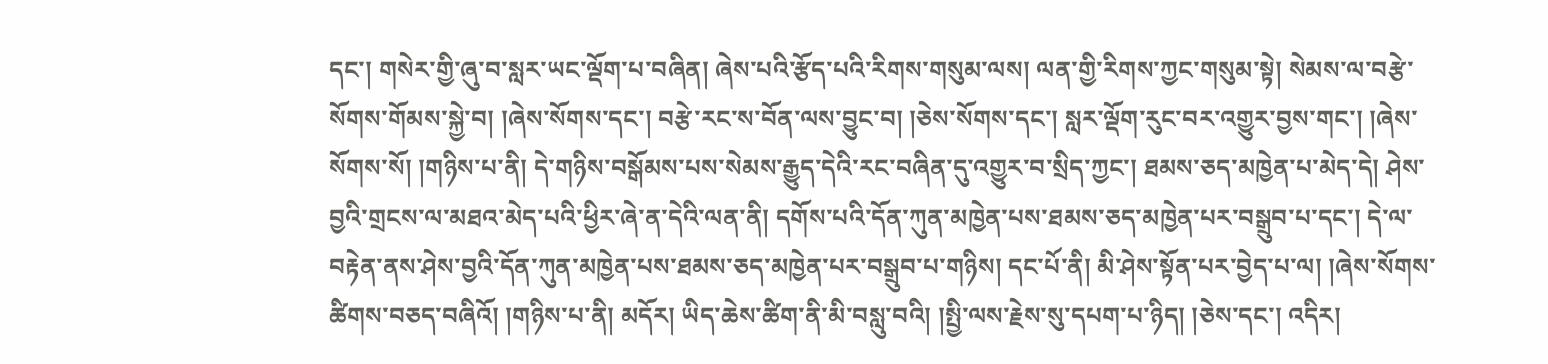དང་། གསེར་གྱི་ཞུ་བ་སླར་ཡང་ལྡོག་པ་བཞིན། ཞེས་པའི་རྩོད་པའི་རིགས་གསུམ་ལས། ལན་གྱི་རིགས་ཀྱང་གསུམ་སྟེ། སེམས་ལ་བརྩེ་སོགས་གོམས་སྐྱེ་བ། །ཞེས་སོགས་དང་། བརྩེ་རང་ས་བོན་ལས་བྱུང་བ། །ཅེས་སོགས་དང་། སླར་ལྡོག་རུང་བར་འགྱུར་བྱས་གང་། །ཞེས་སོགས་སོ། །གཉིས་པ་ནི། དེ་གཉིས་བསྒོམས་པས་སེམས་རྒྱུད་དེའི་རང་བཞིན་དུ་འགྱུར་བ་སྲིད་ཀྱང་། ཐམས་ཅད་མཁྱེན་པ་མེད་དེ། ཤེས་བྱའི་གྲངས་ལ་མཐའ་མེད་པའི་ཕྱིར་ཞེ་ན་དེའི་ལན་ནི། དགོས་པའི་དོན་ཀུན་མཁྱེན་པས་ཐམས་ཅད་མཁྱེན་པར་བསྒྲུབ་པ་དང་། དེ་ལ་བརྟེན་ནས་ཤེས་བྱའི་དོན་ཀུན་མཁྱེན་པས་ཐམས་ཅད་མཁྱེན་པར་བསྒྲུབ་པ་གཉིས། དང་པོ་ནི། མི་ཤེས་སྟོན་པར་བྱེད་པ་ལ། །ཞེས་སོགས་ཚིགས་བཅད་བཞིའོ། །གཉིས་པ་ནི། མདོར། ཡིད་ཆེས་ཚིག་ནི་མི་བསླུ་བའི། །སྤྱི་ལས་རྗེས་སུ་དཔག་པ་ཉིད། །ཅེས་དང་། འདིར།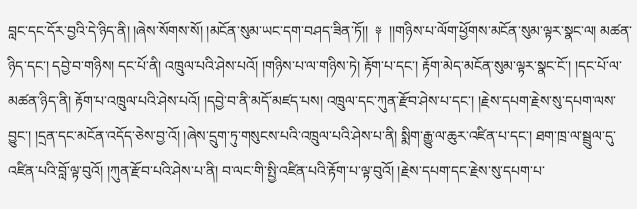བླང་དང་དོར་བྱའི་དེ་ཉིད་ནི། །ཞེས་སོགས་སོ། །མངོན་སུམ་ཡང་དག་བཤད་ཟིན་ཏོ།།  ༈  །།གཉིས་པ་ལོག་ཕྱོགས་མངོན་སུམ་ལྟར་སྣང་ལ། མཚན་ཉིད་དང་། དབྱེ་བ་གཉིས། དང་པོ་ནི། འཁྲུལ་པའི་ཤེས་པའོ། །གཉིས་པ་ལ་གཉིས་ཏེ། རྟོག་པ་དང་། རྟོག་མེད་མངོན་སུམ་ལྟར་སྣང་ངོ་། །དང་པོ་ལ་མཚན་ཉིད་ནི། རྟོག་པ་འཁྲུལ་པའི་ཤེས་པའོ། །དབྱེ་བ་ནི་མདོ་མཛད་པས། འཁྲུལ་དང་ཀུན་རྫོབ་ཤེས་པ་དང་། །རྗེས་དཔག་རྗེས་སུ་དཔག་ལས་བྱུང་། །དྲན་དང་མངོན་འདོད་ཅེས་བྱ་འོ། །ཞེས་དྲུག་ཏུ་གསུངས་པའི་འཁྲུལ་པའི་ཤེས་པ་ནི། སྨིག་རྒྱུ་ལ་ཆུར་འཛིན་པ་དང་། ཐག་ཁྲ་ལ་སྦྲུལ་དུ་འཛིན་པའི་བློ་ལྟ་བུའོ། །ཀུན་རྫོབ་པའི་ཤེས་པ་ནི། བ་ལང་གི་སྤྱི་འཛིན་པའི་རྟོག་པ་ལྟ་བུའོ། །རྗེས་དཔག་དང་རྗེས་སུ་དཔག་པ་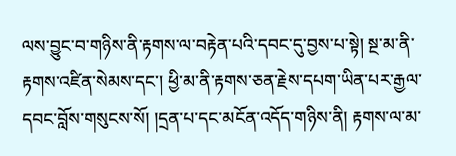ལས་བྱུང་བ་གཉིས་ནི་རྟགས་ལ་བརྟེན་པའི་དབང་དུ་བྱས་པ་སྟེ། སྔ་མ་ནི་རྟགས་འཛིན་སེམས་དང་། ཕྱི་མ་ནི་རྟགས་ཅན་རྗེས་དཔག་ཡིན་པར་རྒྱལ་དབང་བློས་གསུངས་སོ། །དྲན་པ་དང་མངོན་འདོད་གཉིས་ནི། རྟགས་ལ་མ་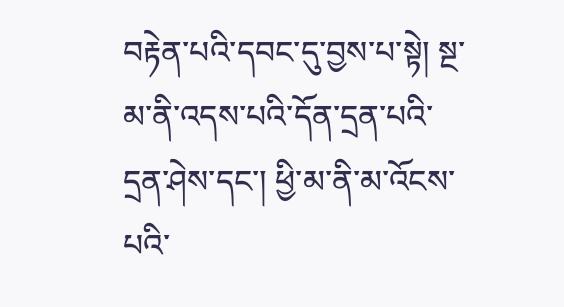བརྟེན་པའི་དབང་དུ་བྱས་པ་སྟེ། སྔ་མ་ནི་འདས་པའི་དོན་དྲན་པའི་དྲན་ཤེས་དང་། ཕྱི་མ་ནི་མ་འོངས་པའི་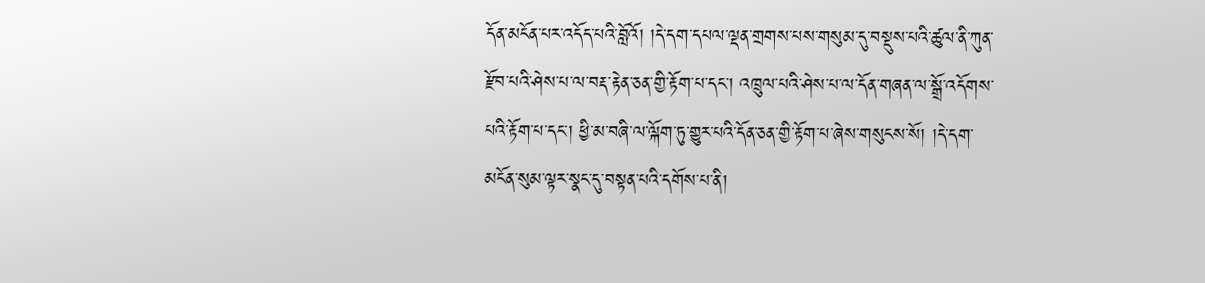དོན་མངོན་པར་འདོད་པའི་བློའོ། །དེ་དག་དཔལ་ལྡན་གྲགས་པས་གསུམ་དུ་བསྡུས་པའི་ཚུལ་ནི་ཀུན་རྫོབ་པའི་ཤེས་པ་ལ་བརྡ་རྟེན་ཅན་གྱི་རྟོག་པ་དང་། འཁྲུལ་པའི་ཤེས་པ་ལ་དོན་གཞན་ལ་སྒྲོ་འདོགས་པའི་རྟོག་པ་དང་། ཕྱི་མ་བཞི་ལ་ལྐོག་ཏུ་གྱུར་པའི་དོན་ཅན་གྱི་རྟོག་པ་ཞེས་གསུངས་སོ། །དེ་དག་མངོན་སུམ་ལྟར་སྣང་དུ་བསྟན་པའི་དགོས་པ་ནི།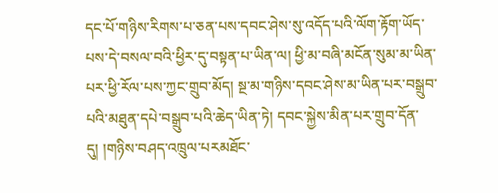དང་པོ་གཉིས་རིགས་པ་ཅན་པས་དབང་ཤེས་སུ་འདོད་པའི་ལོག་རྟོག་ཡོད་པས་དེ་བསལ་བའི་ཕྱིར་དུ་བསྟན་པ་ཡིན་ལ། ཕྱི་མ་བཞི་མངོན་སུམ་མ་ཡིན་པར་ཕྱི་རོལ་པས་ཀྱང་གྲུབ་མོད། སྔ་མ་གཉིས་དབང་ཤེས་མ་ཡིན་པར་བསྒྲུབ་པའི་མཐུན་དཔེ་བསྒྲུབ་པའི་ཆེད་ཡིན་ཏེ། དབང་སྐྱེས་མིན་པར་གྲུབ་དོན་དུ། །གཉིས་བཤད་འཁྲུལ་པརམཐོང་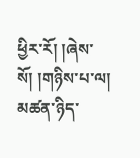ཕྱིར་རོ། །ཞེས་སོ། །གཉིས་པ་ལ། མཚན་ཉིད་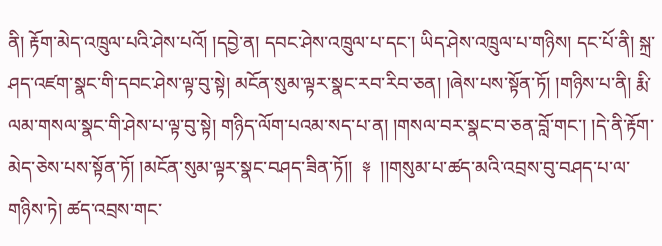ནི། རྟོག་མེད་འཁྲུལ་པའི་ཤེས་པའོ། །དབྱེ་ན། དབང་ཤེས་འཁྲུལ་པ་དང་། ཡིད་ཤེས་འཁྲུལ་པ་གཉིས། དང་པོ་ནི། སྐྲ་ཤད་འཛག་སྣང་གི་དབང་ཤེས་ལྟ་བུ་སྟེ། མངོན་སུམ་ལྟར་སྣང་རབ་རིབ་ཅན། །ཞེས་པས་སྟོན་ཏོ། །གཉིས་པ་ནི། རྨི་ལམ་གསལ་སྣང་གི་ཤེས་པ་ལྟ་བུ་སྟེ། གཉིད་ལོག་པའམ་སད་པ་ན། །གསལ་བར་སྣང་བ་ཅན་བློ་གང་། །དེ་ནི་རྟོག་མེད་ཅེས་པས་སྟོན་ཏོ། །མངོན་སུམ་ལྟར་སྣང་བཤད་ཟིན་ཏོ།།  ༈  །།གསུམ་པ་ཚད་མའི་འབྲས་བུ་བཤད་པ་ལ་གཉིས་ཏེ། ཚད་འབྲས་གང་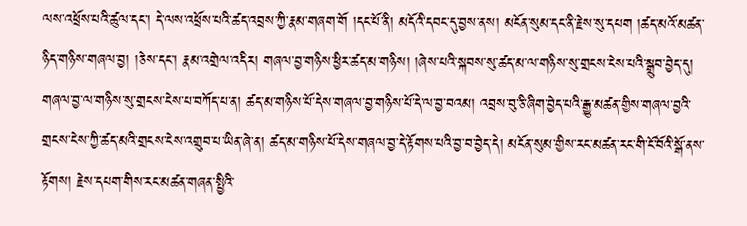ལས་འཕྲོས་པའི་ཚུལ་དང་། དེ་ལས་འཕྲོས་པའི་ཚད་འབྲས་ཀྱི་རྣམ་གཞག་གོ །དང་པོ་ནི། མདོའི་དབང་དུ་བྱས་ནས། མངོན་སུམ་དང་ནི་རྗེས་སུ་དཔག །ཚད་མའོ་མཚན་ཉིད་གཉིས་གཞལ་བྱ། །ཅེས་དང་། རྣམ་འགྲེལ་འདིར། གཞལ་བྱ་གཉིས་ཕྱིར་ཚད་མ་གཉིས། །ཞེས་པའི་སྐབས་སུ་ཚད་མ་ལ་གཉིས་སུ་གྲངས་ངེས་པའི་སྒྲུབ་བྱེད་དུ། གཞལ་བྱ་ལ་གཉིས་སུ་གྲངས་ངེས་པ་བཀོད་པ་ན། ཚད་མ་གཉིས་པོ་དེས་གཞལ་བྱ་གཉིས་པོ་དེ་ལ་བྱ་བའམ། འབྲས་བུ་ཅི་ཞིག་བྱེད་པའི་རྒྱུ་མཚན་གྱིས་གཞལ་བྱའི་གྲངས་ངེས་ཀྱི་ཚད་མའི་གྲངས་ངེས་འགྲུབ་པ་ཡིན་ཞེ་ན། ཚད་མ་གཉིས་པོ་དེས་གཞལ་བྱ་དེ་རྟོགས་པའི་བྱ་བ་བྱེད་དེ། མངོན་སུམ་གྱིས་རང་མཚན་རང་གི་ངོ་བོའི་སྒོ་ནས་རྟོགས། རྗེས་དཔག་གིས་རང་མཚན་གཞན་སྤྱིའི་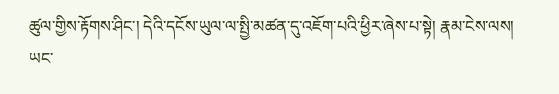ཚུལ་གྱིས་རྟོགས་ཤིང་། དེའི་དངོས་ཡུལ་ལ་སྤྱི་མཚན་དུ་འཇོག་པའི་ཕྱིར་ཞེས་པ་སྟེ། རྣམ་ངེས་ལས། ཡང་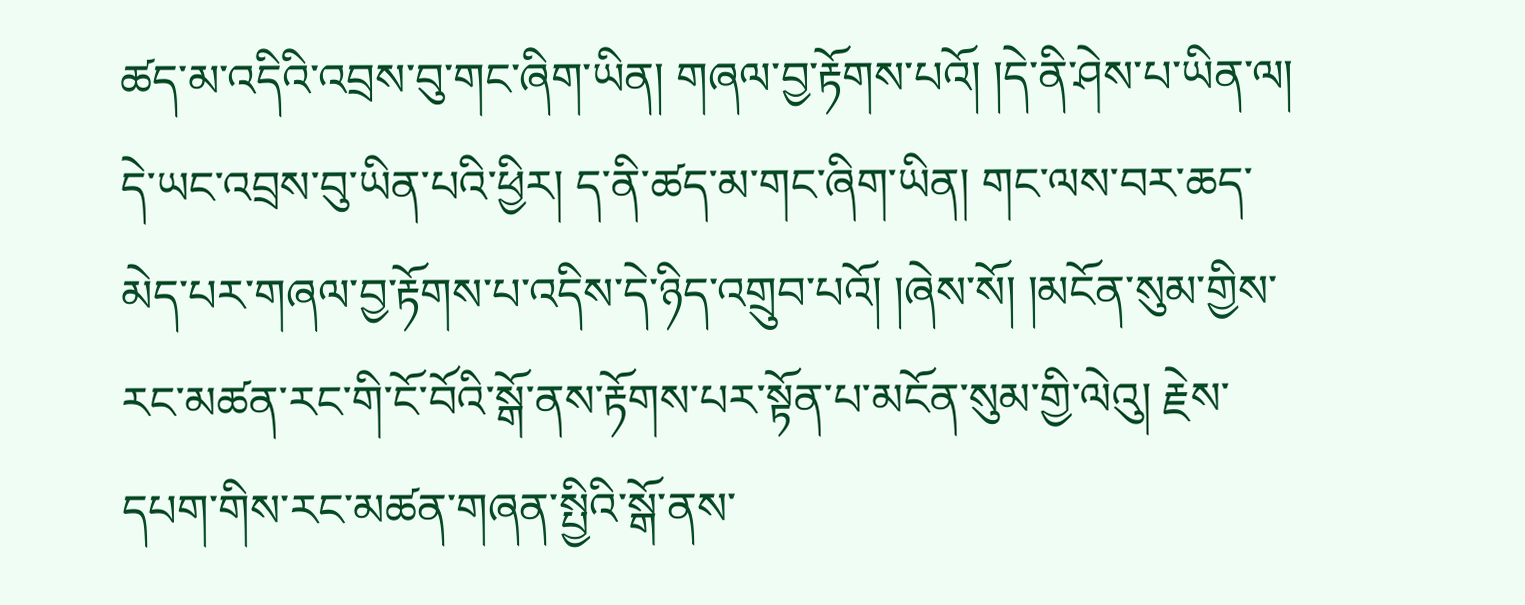ཚད་མ་འདིའི་འབྲས་བུ་གང་ཞིག་ཡིན། གཞལ་བྱ་རྟོགས་པའོ། །དེ་ནི་ཤེས་པ་ཡིན་ལ། དེ་ཡང་འབྲས་བུ་ཡིན་པའི་ཕྱིར། ད་ནི་ཚད་མ་གང་ཞིག་ཡིན། གང་ལས་བར་ཆད་མེད་པར་གཞལ་བྱ་རྟོགས་པ་འདིས་དེ་ཉིད་འགྲུབ་པའོ། །ཞེས་སོ། །མངོན་སུམ་གྱིས་རང་མཚན་རང་གི་ངོ་བོའི་སྒོ་ནས་རྟོགས་པར་སྟོན་པ་མངོན་སུམ་གྱི་ལེའུ། རྗེས་དཔག་གིས་རང་མཚན་གཞན་སྤྱིའི་སྒོ་ནས་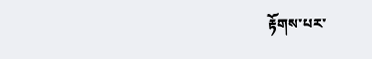རྟོགས་པར་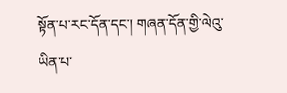སྟོན་པ་རང་དོན་དང་། གཞན་དོན་གྱི་ལེའུ་ཡིན་པ་